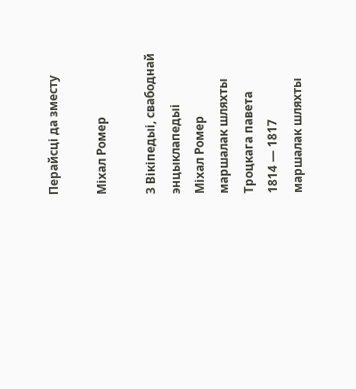Перайсці да зместу

Міхал Ромер

З Вікіпедыі, свабоднай энцыклапедыі
Міхал Ромер
маршалак шляхты Троцкага павета
1814 — 1817
маршалак шляхты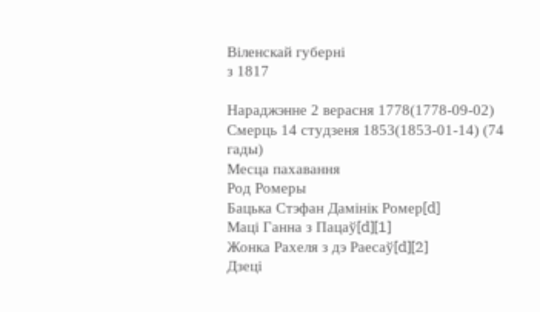Віленскай губерні
з 1817

Нараджэнне 2 верасня 1778(1778-09-02)
Смерць 14 студзеня 1853(1853-01-14) (74 гады)
Месца пахавання
Род Ромеры
Бацька Стэфан Дамінік Ромер[d]
Маці Ганна з Пацаў[d][1]
Жонка Рахеля з дэ Раесаў[d][2]
Дзеці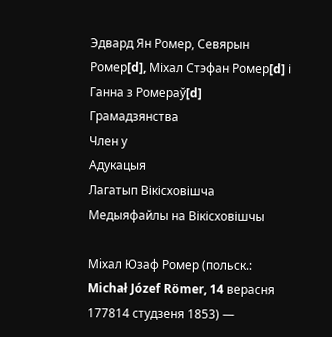Эдвард Ян Ромер, Севярын Ромер[d], Міхал Стэфан Ромер[d] і Ганна з Ромераў[d]
Грамадзянства
Член у
Адукацыя
Лагатып Вікісховішча Медыяфайлы на Вікісховішчы

Miхал Юзаф Ромер (польск.: Michał Józef Römer, 14 верасня 177814 студзеня 1853) —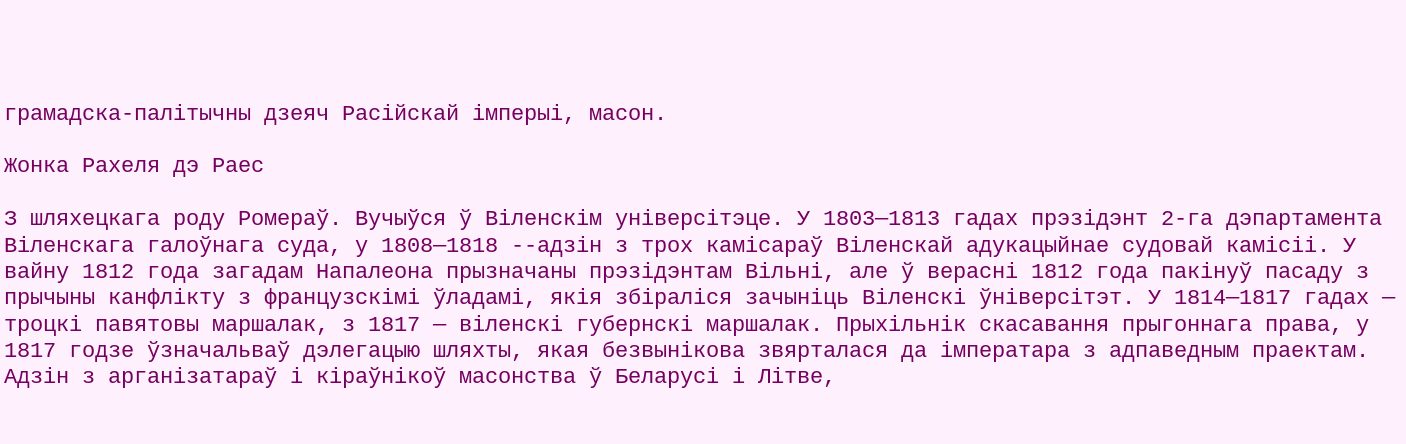грамадска-палітычны дзеяч Расійскай імперыі, масон.

Жонка Рахеля дэ Раес

З шляхецкага роду Ромераў. Вучыўся ў Віленскім універсітэце. У 1803—1813 гадах прэзідэнт 2-га дэпартамента Віленскага галоўнага суда, у 1808—1818 --адзін з трох камісараў Віленскай адукацыйнае судовай камісіі. У вайну 1812 года загадам Напалеона прызначаны прэзідэнтам Вільні, але ў верасні 1812 года пакінуў пасаду з прычыны канфлікту з французскімі ўладамі, якія збіраліся зачыніць Віленскі ўніверсітэт. У 1814—1817 гадах — троцкі павятовы маршалак, з 1817 — віленскі губернскі маршалак. Прыхільнік скасавання прыгоннага права, у 1817 годзе ўзначальваў дэлегацыю шляхты, якая безвынікова звярталася да імператара з адпаведным праектам. Адзін з арганізатараў і кіраўнікоў масонства ў Беларусі і Літве,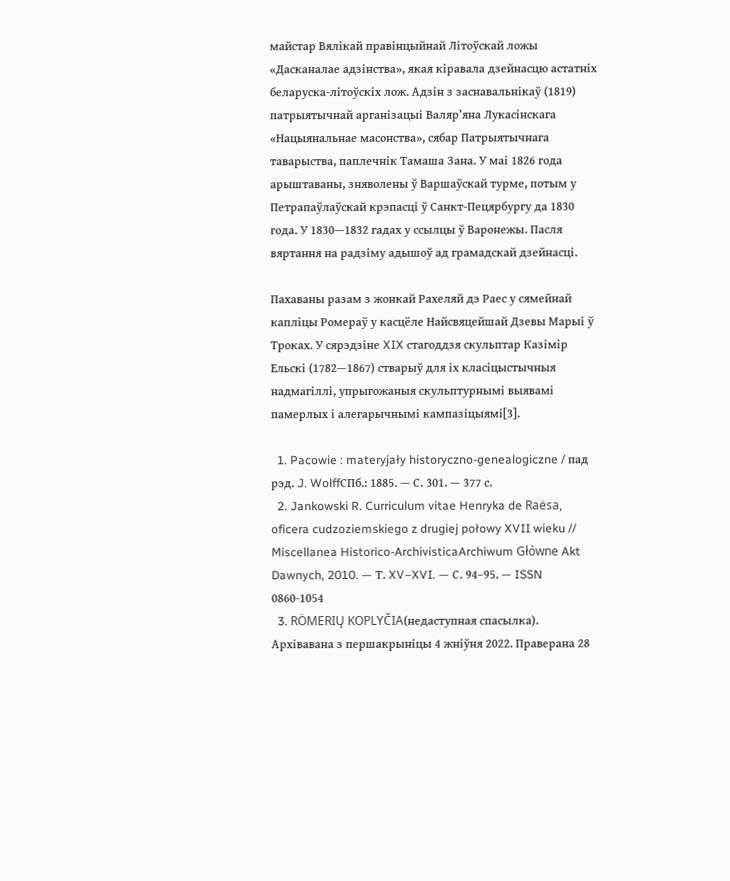майстар Вялікай правінцыйнай Літоўскай ложы «Дасканалае адзінства», якая кіравала дзейнасцю астатніх беларуска-літоўскіх лож. Адзін з заснавальнікаў (1819) патрыятычнай арганізацыі Валяр’яна Лукасінскага «Нацыянальнае масонства», сябар Патрыятычнага таварыства, паплечнік Тамаша Зана. У маі 1826 года арыштаваны, зняволены ў Варшаўскай турме, потым у Петрапаўлаўскай крэпасці ў Санкт-Пецярбургу да 1830 года. У 1830—1832 гадах у ссылцы ў Варонежы. Пасля вяртання на радзіму адышоў ад грамадскай дзейнасці.

Пахаваны разам з жонкай Рахеляй дэ Раес у сямейнай капліцы Ромераў у касцёле Найсвяцейшай Дзевы Марыі ў Троках. У сярэдзіне XIX стагоддзя скульптар Казімір Ельскі (1782—1867) стварыў для іх класіцыстычныя надмагіллі, упрыгожаныя скульптурнымі выявамі памерлых і алегарычнымі кампазіцыямі[3].

  1. Pacowie : materyjały historyczno-genealogiczne / пад рэд. J. WolffСПб.: 1885. — С. 301. — 377 с.
  2. Jankowski R. Curriculum vitae Henryka de Raësa, oficera cudzoziemskiego z drugiej połowy XVII wieku // Miscellanea Historico-ArchivisticaArchiwum Główne Akt Dawnych, 2010. — Т. XV–XVI. — С. 94–95. — ISSN 0860-1054
  3. RÖMERIŲ KOPLYČIA(недаступная спасылка). Архівавана з першакрыніцы 4 жніўня 2022. Праверана 28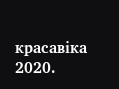красавіка 2020.